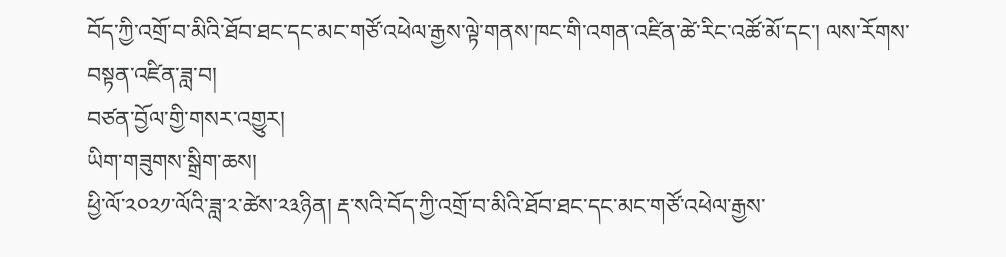བོད་ཀྱི་འགྲོ་བ་མིའི་ཐོབ་ཐང་དང་མང་གཙོ་འཕེལ་རྒྱས་ལྟེ་གནས་ཁང་གི་འགན་འཛིན་ཚེ་རིང་འཚོ་མོ་དང་། ལས་རོགས་བསྟན་འཛིན་ཟླ་བ།
བཙན་བྱོལ་གྱི་གསར་འགྱུར།
ཡིག་གཟུགས་སྒྲིག་ཆས།
ཕྱི་ལོ་༢༠༢༡་ལོའི་ཟླ་༢་ཚེས་༢༣ཉིན། རྡ་སའི་བོད་ཀྱི་འགྲོ་བ་མིའི་ཐོབ་ཐང་དང་མང་གཙོ་འཕེལ་རྒྱས་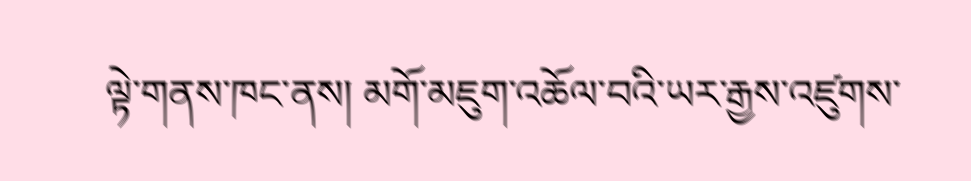ལྟེ་གནས་ཁང་ནས། མགོ་མཇུག་འཆོལ་བའི་ཡར་རྒྱས་འཛུགས་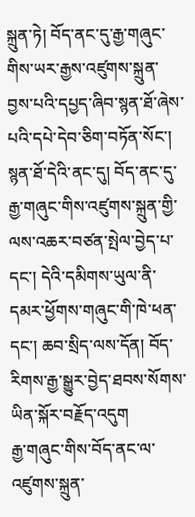སྐྲུན་ཏེ། བོད་ནང་དུ་རྒྱ་གཞུང་གིས་ཡར་རྒྱས་འཛུགས་སྐྲུན་བྱས་པའི་དཔྱད་ཞིབ་སྙན་ཐོ་ཞེས་པའི་དཔེ་དེབ་ཅིག་བཏོན་སོང་། སྙན་ཐོ་དེའི་ནང་དུ། བོད་ནང་དུ་རྒྱ་གཞུང་གིས་འཛུགས་སྐྲུན་གྱི་ལས་འཆར་བཙན་སྤེལ་བྱེད་པ་དང་། དེའི་དམིགས་ཡུལ་ནི་དམར་ཕྱོགས་གཞུང་གི་ཁེ་ཕན་དང་། ཆབ་སྲིད་ལས་དོན། བོད་རིགས་རྒྱ་སྒྱུར་བྱེད་ཐབས་སོགས་ཡིན་སྐོར་བརྗོད་འདུག
རྒྱ་གཞུང་གིས་བོད་ནང་ལ་འཛུགས་སྐྲུན་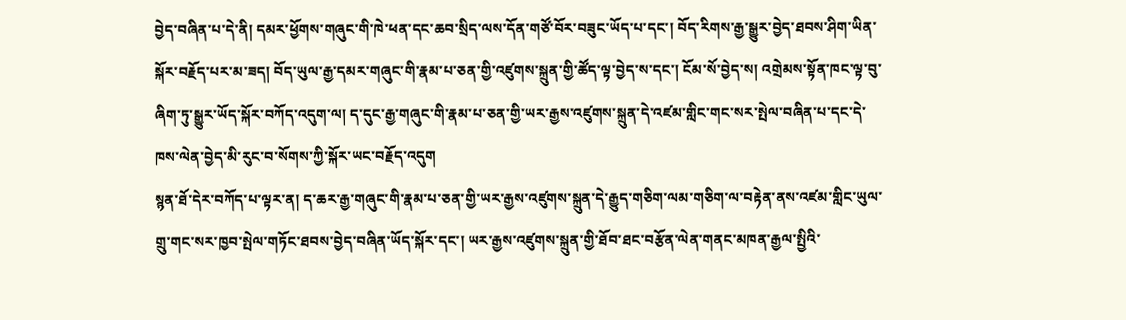བྱེད་བཞིན་པ་དེ་ནི། དམར་ཕྱོགས་གཞུང་གི་ཁེ་ཕན་དང་ཆབ་སྲིད་ལས་དོན་གཙོ་བོར་བཟུང་ཡོད་པ་དང་། བོད་རིགས་རྒྱ་སྒྱུར་བྱེད་ཐབས་ཤིག་ཡིན་སྐོར་བརྗོད་པར་མ་ཟད། བོད་ཡུལ་རྒྱ་དམར་གཞུང་གི་རྣམ་པ་ཅན་གྱི་འཛུགས་སྐྲུན་གྱི་ཚོད་ལྟ་བྱེད་ས་དང་། ངོམ་སོ་བྱེད་ས། འགྲེམས་སྟོན་ཁང་ལྟ་བུ་ཞིག་ཏུ་སྒྱུར་ཡོད་སྐོར་བཀོད་འདུག་ལ། ད་དུང་རྒྱ་གཞུང་གི་རྣམ་པ་ཅན་གྱི་ཡར་རྒྱས་འཛུགས་སྐྲུན་དེ་འཛམ་གླིང་གང་སར་སྤེལ་བཞིན་པ་དང་དེ་ཁས་ལེན་བྱེད་མི་རུང་བ་སོགས་ཀྱི་སྐོར་ཡང་བརྗོད་འདུག
སྙན་ཐོ་དེར་བཀོད་པ་ལྟར་ན། ད་ཆར་རྒྱ་གཞུང་གི་རྣམ་པ་ཅན་གྱི་ཡར་རྒྱས་འཛུགས་སྐྲུན་དེ་རྒྱུད་གཅིག་ལམ་གཅིག་ལ་བརྟེན་ནས་འཛམ་གླིང་ཡུལ་གྲུ་གང་སར་ཁྱབ་སྤེལ་གཏོང་ཐབས་བྱེད་བཞིན་ཡོད་སྐོར་དང་། ཡར་རྒྱས་འཛུགས་སྐྲུན་གྱི་ཐོབ་ཐང་བརྩོན་ལེན་གནང་མཁན་རྒྱལ་སྤྱིའི་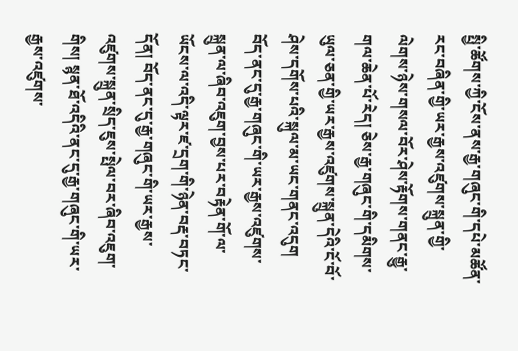སྤྱི་ཚོགས་ཀྱི་ངོས་ནས་རྒྱ་གཞུང་གི་དཔེ་མཚོན་རང་བཞིན་གྱི་ཡར་རྒྱས་འཛུགས་སྐྲུན་གྱི་ལེགས་ཉེས་གསལ་བོར་ཤེས་རྟོགས་གནང་རྒྱུ་གལ་ཆེན་པོ་རེད། ཅེས་རྒྱ་གཞུང་གི་དམིགས་ཡུལ་ཅན་གྱི་ཡར་རྒྱས་འཛུགས་སྐྲུན་དེའི་ངོ་བོ་ཤེས་དགོས་པའི་སྐུལ་མ་ཡང་གནང་འདུག
བོད་ནང་དུ་རྒྱ་གཞུང་གི་ཡར་རྒྱས་འཛུགས་སྐྲུན་ལ་ཞིབ་འཇུག་བྱས་པར་བརྟེན་གོ་ལ་ཡོངས་ལ་འདི་ལྟར་ཛ་དྲག་གི་ཉེན་བརྡ་བཏང་དོན། བོད་ནང་དུ་རྒྱ་གཞུང་གི་ཡར་རྒྱས་འཛུགས་སྐྲུན་སྲིད་ཇུས་སྤེལ་བར་ཞིབ་འཇུག་གིས། སྙན་ཐོ་འདིའི་ནང་དུ་རྒྱ་གཞུང་གི་ཡར་རྒྱས་འཛུགས་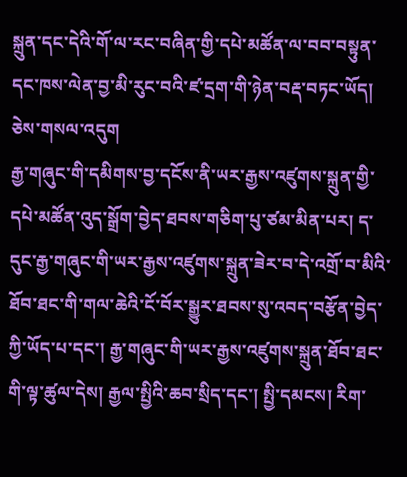སྐྲུན་དང་དེའི་གོ་ལ་རང་བཞིན་གྱི་དཔེ་མཚོན་ལ་བབ་བསྟུན་དང་ཁས་ལེན་བྱ་མི་རུང་བའི་ཛ་དྲག་གི་ཉེན་བརྡ་བཏང་ཡོད། ཅེས་གསལ་འདུག
རྒྱ་གཞུང་གི་དམིགས་བྱ་དངོས་ནི་ཡར་རྒྱས་འཛུགས་སྐྲུན་གྱི་དཔེ་མཚོན་འུད་སྒྲོག་བྱེད་ཐབས་གཅིག་པུ་ཙམ་མིན་པར། ད་དུང་རྒྱ་གཞུང་གི་ཡར་རྒྱས་འཛུགས་སྐྲུན་ཟེར་བ་དེ་འགྲོ་བ་མིའི་ཐོབ་ཐང་གི་གལ་ཆེའི་ངོ་བོར་སྒྱུར་ཐབས་སུ་འབད་བརྩོན་བྱེད་ཀྱི་ཡོད་པ་དང་། རྒྱ་གཞུང་གི་ཡར་རྒྱས་འཛུགས་སྐྲུན་ཐོབ་ཐང་གི་ལྟ་ཚུལ་དེས། རྒྱལ་སྤྱིའི་ཆབ་སྲིད་དང་། སྤྱི་དམངས། རིག་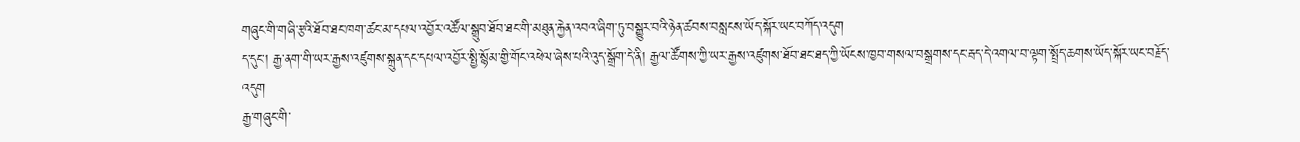གཞུང་གི་གཞི་རྩའི་ཐོབ་ཐང་ཁག་ཚང་མ་དཔལ་འབྱོར་འཚོལ་སྒྲུབ་ཐོབ་ཐང་གི་མཐུན་རྐྱེན་འབའ་ཞིག་ཏུ་བསྒྱུར་བའི་ཉེན་ཚབས་བསླངས་ཡོད་སྐོར་ཡང་བཀོད་འདུག
ད་དུང་། རྒྱ་ནག་གི་ཡར་རྒྱས་འཛུགས་སྐྲུན་དང་དཔལ་འབྱོར་སྤྱི་སྙོམ་གྱི་གོང་འཕེལ་ཞེས་པའི་འུད་སྒྲོག་དེ་ནི། རྒྱལ་ཚོགས་ཀྱི་ཡར་རྒྱས་འཛུགས་ཐོབ་ཐང་ཐད་ཀྱི་ཡོངས་ཁྱབ་གསལ་བསྒྲགས་དང་རྦད་དེ་འགལ་བ་ལྟག་སྤྲོད་ཆགས་ཡོད་སྐོར་ཡང་བརྗོད་འདུག
རྒྱ་གཞུང་གི་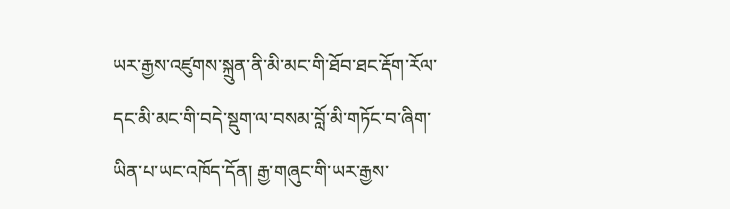ཡར་རྒྱས་འཛུགས་སྐྲུན་ནི་མི་མང་གི་ཐོབ་ཐང་རྡོག་རོལ་དང་མི་མང་གི་བདེ་སྡུག་ལ་བསམ་བློ་མི་གཏོང་བ་ཞིག་ཡིན་པ་ཡང་འཁོད་དོན། རྒྱ་གཞུང་གི་ཡར་རྒྱས་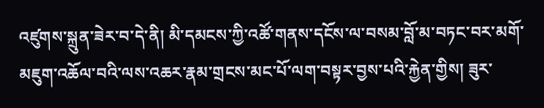འཛུགས་སྐྲུན་ཟེར་བ་དེ་ནི། མི་དམངས་ཀྱི་འཚོ་གནས་དངོས་ལ་བསམ་བློ་མ་བཏང་བར་མགོ་མཇུག་འཆོལ་བའི་ལས་འཆར་རྣམ་གྲངས་མང་པོ་ལག་བསྟར་བྱས་པའི་རྐྱེན་གྱིས། ཟུར་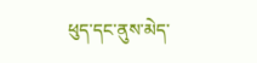ཕུད་དང་ནུས་མེད་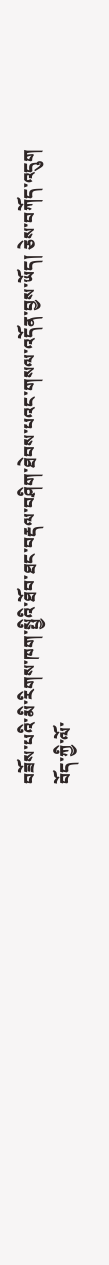བཟོས་པའི་མི་རིགས་ཁག་སྤྱིའི་ཐོབ་ཐང་བརྡལ་བཤིག་ཐེབས་པའང་གསལ་འདོན་བྱས་ཡོད། ཅེས་བཀོད་འདུག
བོད་ཀྱི་ལོ་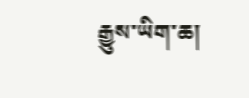རྒྱུས་ཡིག་ཆ།